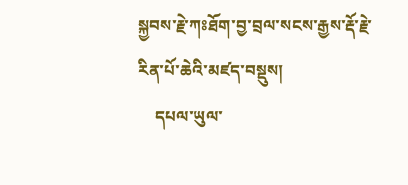སྐྱབས་རྗེ་ཀཿཐོག་བྱ་བྲལ་སངས་རྒྱས་རྡོ་རྗེ་རིན་པོ་ཆེའི་མཛད་བསྡུས།
    དཔལ་ཡུལ་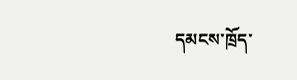དམངས་ཁྲོད་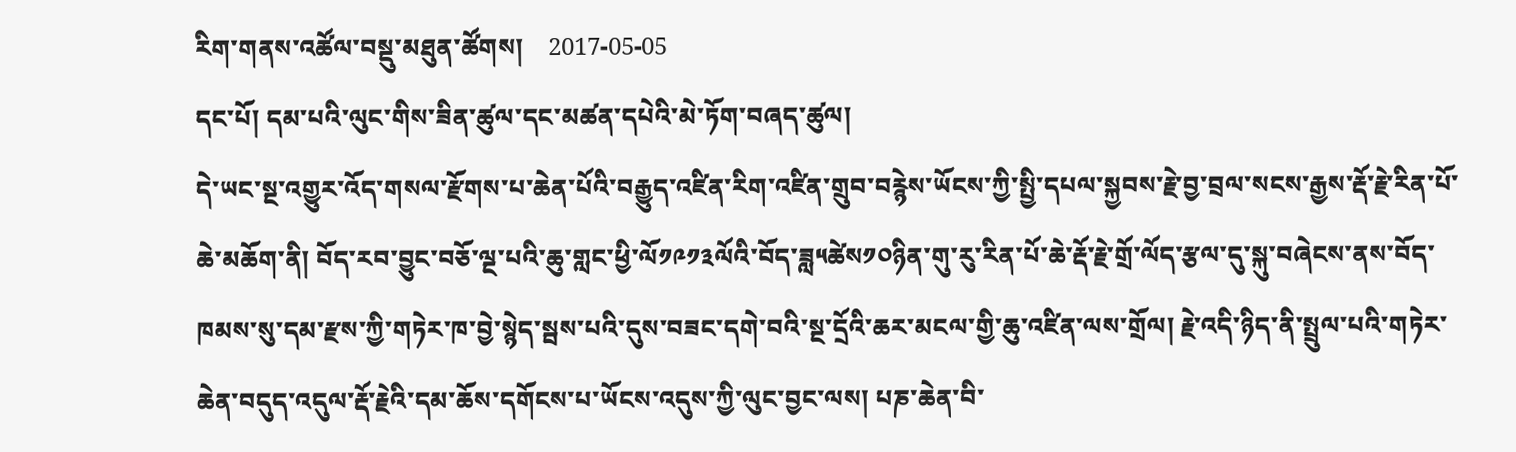རིག་གནས་འཚོལ་བསྡུ་མཐུན་ཚོགས།    2017-05-05
དང་པོ། དམ་པའི་ལུང་གིས་ཟིན་ཚུལ་དང་མཚན་དཔེའི་མེ་ཏོག་བཞད་ཚུལ།
དེ་ཡང་སྔ་འགྱུར་འོད་གསལ་རྫོགས་པ་ཆེན་པོའི་བརྒྱུད་འཛིན་རིག་འཛིན་གྲུབ་བརྙེས་ཡོངས་ཀྱི་སྤྱི་དཔལ་སྐྱབས་རྗེ་བྱ་བྲལ་སངས་རྒྱས་རྡོ་རྗེ་རིན་པོ་ཆེ་མཆོག་ནི། བོད་རབ་བྱུང་བཅོ་ལྔ་པའི་ཆུ་གླང་ཕྱི་ལོ༡༩༡༣ལོའི་བོད་ཟླ༥ཚེས༡༠ཉིན་གུ་རུ་རིན་པོ་ཆེ་རྡོ་རྗེ་གྲོ་ལོད་རྩལ་དུ་སྐུ་བཞེངས་ནས་བོད་ཁམས་སུ་དམ་རྫས་ཀྱི་གཏེར་ཁ་བྱེ་སྙེད་སྦས་པའི་དུས་བཟང་དགེ་བའི་སྔ་དྲོའི་ཆར་མངལ་གྱི་ཆུ་འཛིན་ལས་གྲོལ། རྗེ་འདི་ཉིད་ནི་སྤྲུལ་པའི་གཏེར་ཆེན་བདུད་འདུལ་རྡོ་རྗེའི་དམ་ཆོས་དགོངས་པ་ཡོངས་འདུས་ཀྱི་ལུང་བྱང་ལས། པཎ་ཆེན་བི་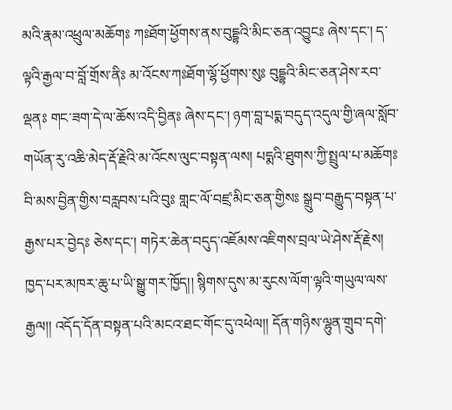མའི་རྣམ་འཕྲུལ་མཆོགཿ ཀཿཐོག་ཕྱོགས་ནས་བུདྡྷའི་མིང་ཅན་འབྱུངཿ ཞེས་དང་། ད་ལྟའི་རྒྱལ་བ་བློ་གྲོས་ནིཿ མ་འོངས་ཀཿཐོག་ལྷོ་ཕྱོགས་སུཿ བུདྡྷའི་མིང་ཅན་ཤེས་རབ་ལྡནཿ གང་ཟག་དེ་ལ་ཆོས་འདི་བྱིནཿ ཞེས་དང་། ཉག་བླ་པདྨ་བདུད་འདུལ་གྱི་ཞལ་སློབ་གཡོན་རུ་འཆི་མེད་རྡོ་རྗེའི་མ་འོངས་ལུང་བསྟན་ལས། པདྨའི་ཐུགས་ཀྱི་སྤྲུལ་པ་མཆོགཿ བི་མས་བྱིན་གྱིས་བརླབས་པའི་བུཿ གླང་ལོ་བཛྲ་མིང་ཅན་གྱིསཿ སྒྲུབ་བརྒྱུད་བསྟན་པ་རྒྱས་པར་བྱེདཿ ཅེས་དང་། གཏེར་ཆེན་བདུད་འཇོམས་འཇིགས་བྲལ་ཡེ་ཤེས་རྡོ་རྗེས། ཁྱད་པར་མཁར་ཆུ་པ་ཡི་སྒྱུ་གར་ཁྱོད།། སྙིགས་དུས་མ་རུངས་ལོག་ལྟའི་གཡུལ་ལས་རྒྱལ།། འདོད་དོན་བསྟན་པའི་མངའ་ཐང་གོང་དུ་འཕེལ།། དོན་གཉིས་ལྷུན་གྲུབ་དགེ་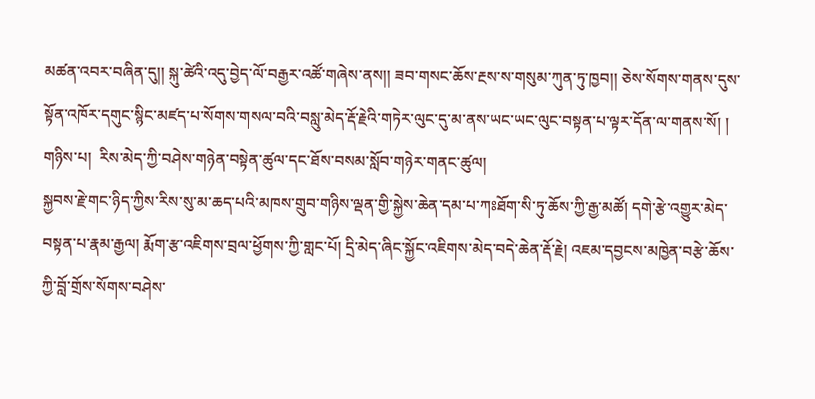མཚན་འབར་བཞིན་དུ།། སྐུ་ཚེའི་འདུ་བྱེད་ལོ་བརྒྱར་འཚོ་གཞེས་ནས།། ཟབ་གསང་ཆོས་རྔས་ས་གསུམ་ཀུན་ཏུ་ཁྱབ།། ཅེས་སོགས་གནས་དུས་སྟོན་འཁོར་དགུང་སྙིང་མཛད་པ་སོགས་གསལ་བའི་བསླུ་མེད་རྡོ་རྗེའི་གཏེར་ལུང་དུ་མ་ནས་ཡང་ཡང་ལུང་བསྟན་པ་ལྟར་དོན་ལ་གནས་སོ། །
གཉིས་པ།  རིས་མེད་ཀྱི་བཤེས་གཉེན་བསྟེན་ཚུལ་དང་ཐོས་བསམ་སློབ་གཉེར་གནང་ཚུལ།
སྐྱབས་རྗེ་གང་ཉིད་ཀྱིས་རིས་སུ་མ་ཆད་པའི་མཁས་གྲུབ་གཉིས་ལྡན་གྱི་སྐྱེས་ཆེན་དམ་པ་ཀཿཐོག་སི་ཏུ་ཆོས་ཀྱི་རྒྱ་མཚོ། དགེ་རྩེ་འགྱུར་མེད་བསྟན་པ་རྣམ་རྒྱལ། རྨོག་རྩ་འཇིགས་བྲལ་ཕྱོགས་ཀྱི་གླང་པོ། དྲི་མེད་ཞིང་སྐྱོང་འཇིགས་མེད་བདེ་ཆེན་རྡོ་རྗེ། འཇམ་དབྱངས་མཁྱེན་བརྩེ་ཆོས་ཀྱི་བློ་གྲོས་སོགས་བཤེས་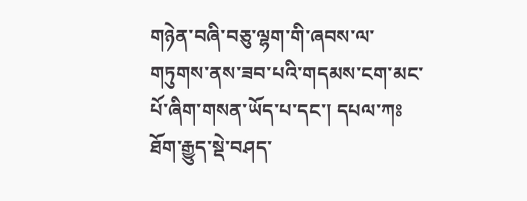གཉེན་བཞི་བཅུ་ལྷག་གི་ཞབས་ལ་གཏུགས་ནས་ཟབ་པའི་གདམས་ངག་མང་པོ་ཞིག་གསན་ཡོད་པ་དང་། དཔལ་ཀཿཐོག་རྒྱུད་སྡེ་བཤད་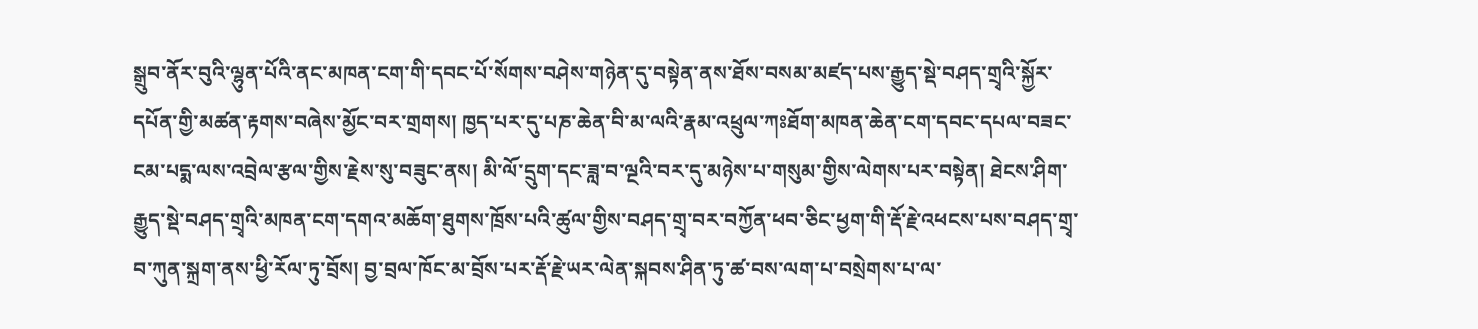སྒྲུབ་ནོར་བུའི་ལྷུན་པོའི་ནང་མཁན་ངག་གི་དབང་པོ་སོགས་བཤེས་གཉེན་དུ་བསྟེན་ནས་ཐོས་བསམ་མཛད་པས་རྒྱུད་སྡེ་བཤད་གྲྭའི་སྐྱོར་དཔོན་གྱི་མཚན་རྟགས་བཞེས་མྱོང་བར་གྲགས། ཁྱད་པར་དུ་པཎ་ཆེན་བི་མ་ལའི་རྣམ་འཕྲུལ་ཀཿཐོག་མཁན་ཆེན་ངག་དབང་དཔལ་བཟང་ངམ་པདྨ་ལས་འབྲེལ་རྩལ་གྱིས་རྗེས་སུ་བཟུང་ནས། མི་ལོ་དྲུག་དང་ཟླ་བ་ལྔའི་བར་དུ་མཉེས་པ་གསུམ་གྱིས་ལེགས་པར་བསྟེན། ཐེངས་ཤིག་རྒྱུད་སྡེ་བཤད་གྲྭའི་མཁན་ངག་དགའ་མཆོག་ཐུགས་ཁྲོས་པའི་ཚུལ་གྱིས་བཤད་གྲྭ་བར་བཀྱོན་ཕབ་ཅིང་ཕྱག་གི་རྡོ་རྗེ་འཕངས་པས་བཤད་གྲྭ་བ་ཀུན་སྐྲག་ནས་ཕྱི་རོལ་ཏུ་བྲོས། བྱ་བྲལ་ཁོང་མ་བྲོས་པར་རྡོ་རྗེ་ཡར་ལེན་སྐབས་ཤིན་ཏུ་ཚ་བས་ལག་པ་བསྲེགས་པ་ལ་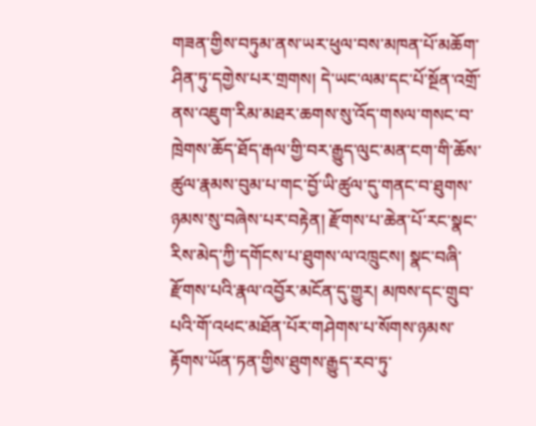གཟན་གྱིས་བཏུམ་ནས་ཡར་ཕུལ་བས་མཁན་པོ་མཆོག་ཤིན་ཏུ་དགྱེས་པར་གྲགས། དེ་ཡང་ལམ་དང་པོ་སྔོན་འགྲོ་ནས་འཇུག་རིམ་མཐར་ཆགས་སུ་འོད་གསལ་གསང་བ་ཁྲེགས་ཆོད་ཐོད་རྒལ་གྱི་བར་རྒྱུད་ལུང་མན་ངག་གི་ཆོས་ཚུལ་རྣམས་བུམ་པ་གང་བྱོ་ཡི་ཚུལ་དུ་གནང་བ་ཐུགས་ཉམས་སུ་བཞེས་པར་བརྟེན། རྫོགས་པ་ཆེན་པོ་རང་སྣང་རིས་མེད་ཀྱི་དགོངས་པ་ཐུགས་ལ་འཁྲུངས། སྣང་བཞི་རྫོགས་པའི་རྣལ་འབྱོར་མངོན་དུ་གྱུར། མཁས་དང་གྲུབ་པའི་གོ་འཕང་མཐོན་པོར་གཤེགས་པ་སོགས་ཉམས་རྟོགས་ཡོན་ཏན་གྱིས་ཐུགས་རྒྱུད་རབ་ཏུ་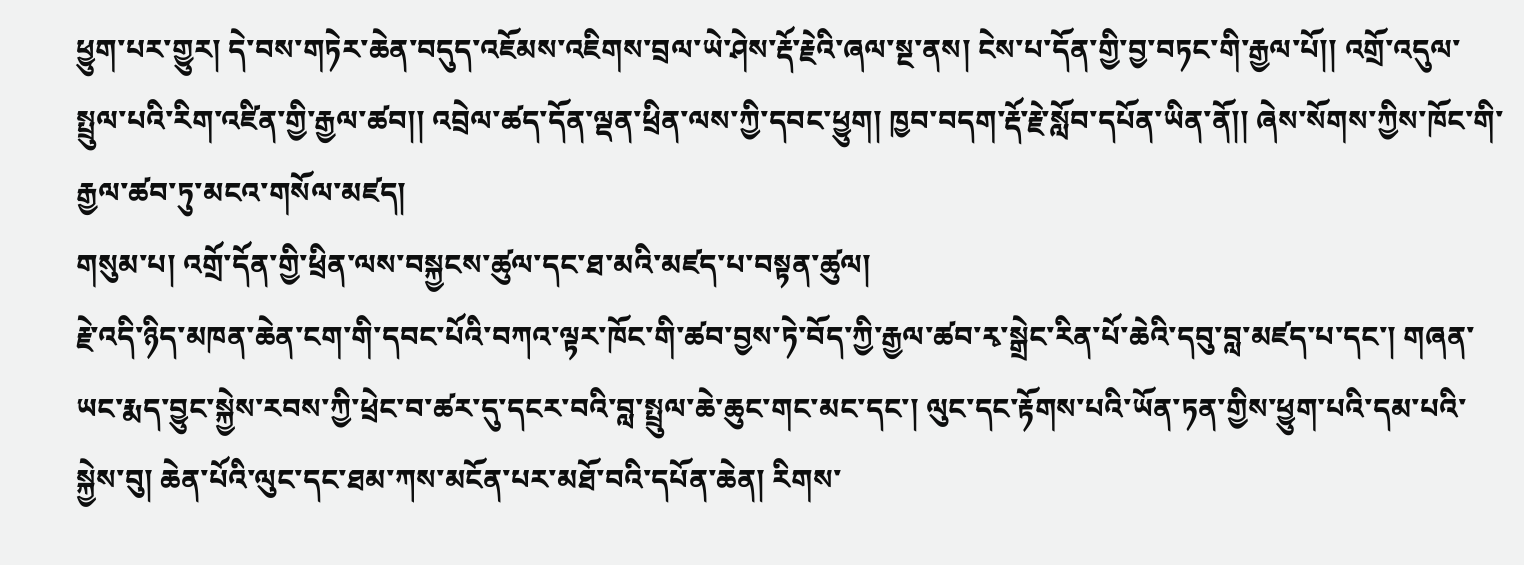ཕྱུག་པར་གྱུར། དེ་བས་གཏེར་ཆེན་བདུད་འཇོམས་འཇིགས་བྲལ་ཡེ་ཤེས་རྡོ་རྗེའི་ཞལ་སྔ་ནས། ངེས་པ་དོན་གྱི་བྱ་བཏང་གི་རྒྱལ་པོ།། འགྲོ་འདུལ་སྤྲུལ་པའི་རིག་འཛིན་གྱི་རྒྱལ་ཚབ།། འབྲེལ་ཚད་དོན་ལྡན་ཕྲིན་ལས་ཀྱི་དབང་ཕྱུག། ཁྱབ་བདག་རྡོ་རྗེ་སློབ་དཔོན་ཡིན་ནོ།། ཞེས་སོགས་ཀྱིས་ཁོང་གི་རྒྱལ་ཚབ་ཏུ་མངའ་གསོལ་མཛད།
གསུམ་པ། འགྲོ་དོན་གྱི་ཕྲིན་ལས་བསྐྱངས་ཚུལ་དང་ཐ་མའི་མཛད་པ་བསྟན་ཚུལ།
རྗེ་འདི་ཉིད་མཁན་ཆེན་ངག་གི་དབང་པོའི་བཀའ་ལྟར་ཁོང་གི་ཚབ་བྱས་ཏེ་བོད་ཀྱི་རྒྱལ་ཚབ་རྭ་སྒྲེང་རིན་པོ་ཆེའི་དབུ་བླ་མཛད་པ་དང་། གཞན་ཡང་རྨད་བྱུང་སྐྱེས་རབས་ཀྱི་ཕྲེང་བ་ཚར་དུ་དངར་བའི་བླ་སྤྲུལ་ཆེ་ཆུང་གང་མང་དང་། ལུང་དང་རྟོགས་པའི་ཡོན་ཏན་གྱིས་ཕྱུག་པའི་དམ་པའི་སྐྱེས་བུ། ཆེན་པོའི་ལུང་དང་ཐམ་ཀས་མངོན་པར་མཐོ་བའི་དཔོན་ཆེན། རིགས་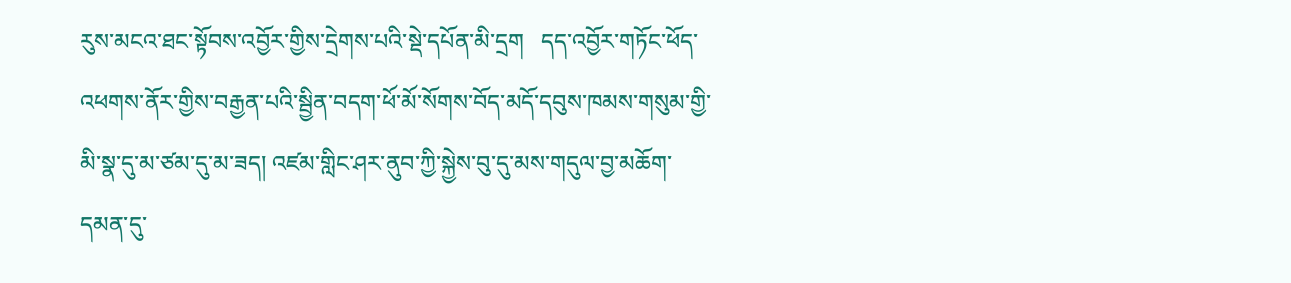རུས་མངའ་ཐང་སྟོབས་འབྱོར་གྱིས་དྲེགས་པའི་སྡེ་དཔོན་མི་དྲག   དད་འབྱོར་གཏོང་ཕོད་འཕགས་ནོར་གྱིས་བརྒྱན་པའི་སྦྱིན་བདག་ཕོ་མོ་སོགས་བོད་མདོ་དབུས་ཁམས་གསུམ་གྱི་མི་སྣ་དུ་མ་ཙམ་དུ་མ་ཟད། འཛམ་གླིང་ཤར་ནུབ་ཀྱི་སྐྱེས་བུ་དུ་མས་གདུལ་བྱ་མཆོག་དམན་དུ་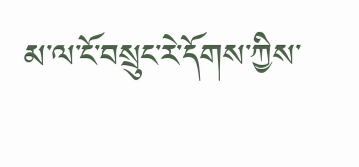མ་ལ་ངོ་བསྲུང་རེ་དོགས་ཀྱིས་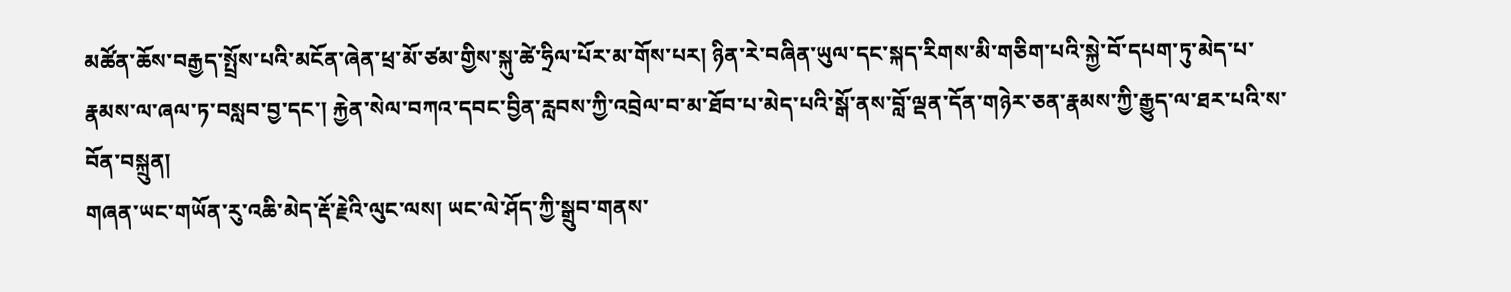མཚོན་ཆོས་བརྒྱད་སྤྲོས་པའི་མངོན་ཞེན་ཕྲ་མོ་ཙམ་གྱིས་སྐུ་ཚེ་ཧྲིལ་པོར་མ་གོས་པར། ཉིན་རེ་བཞིན་ཡུལ་དང་སྐད་རིགས་མི་གཅིག་པའི་སྐྱེ་བོ་དཔག་ཏུ་མེད་པ་རྣམས་ལ་ཞལ་ཏ་བསླབ་བྱ་དང་། རྐྱེན་སེལ་བཀའ་དབང་བྱིན་རླབས་ཀྱི་འབྲེལ་བ་མ་ཐོབ་པ་མེད་པའི་སྒོ་ནས་བློ་ལྡན་དོན་གཉེར་ཅན་རྣམས་ཀྱི་རྒྱུད་ལ་ཐར་པའི་ས་བོན་བསྐྲུན།
གཞན་ཡང་གཡོན་རུ་འཆི་མེད་རྡོ་རྗེའི་ལུང་ལས། ཡང་ལེ་ཤོད་ཀྱི་སྒྲུབ་གནས་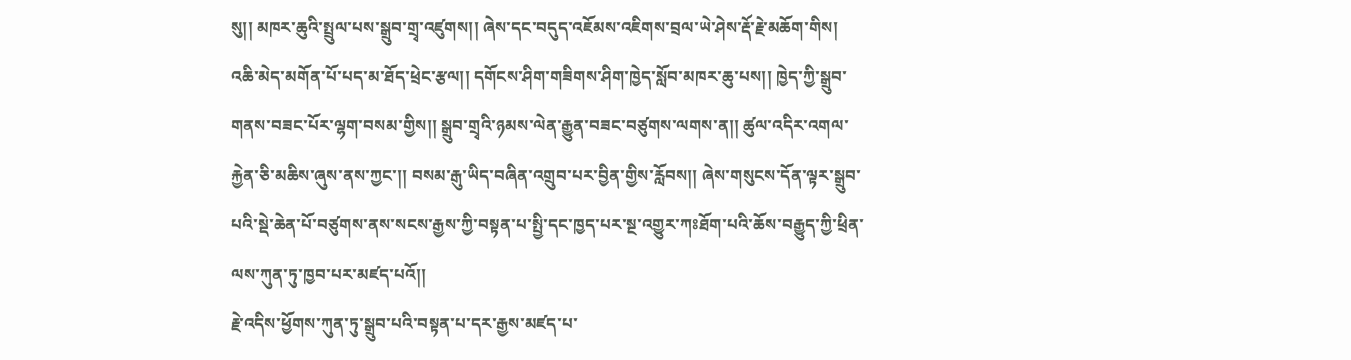སུ།། མཁར་ཆུའི་སྤྲུལ་པས་སྒྲུབ་གྲྭ་འཛུགས།། ཞེས་དང་བདུད་འཇོམས་འཇིགས་བྲལ་ཡེ་ཤེས་རྡོ་རྗེ་མཆོག་གིས། འཆི་མེད་མགོན་པོ་པད་མ་ཐོད་ཕྲེང་རྩལ།། དགོངས་ཤིག་གཟིགས་ཤིག་ཁྱེད་སློབ་མཁར་ཆུ་པས།། ཁྱེད་ཀྱི་སྒྲུབ་གནས་བཟང་པོར་ལྷག་བསམ་གྱིས།། སྒྲུབ་གྲྭའི་ཉམས་ལེན་རྒྱུན་བཟང་བཙུགས་ལགས་ན།། ཚུལ་འདིར་འགལ་རྐྱེན་ཅི་མཆིས་ཞུས་ནས་ཀྱང་།། བསམ་རྒུ་ཡིད་བཞིན་འགྲུབ་པར་བྱིན་གྱིས་རློབས།། ཞེས་གསུངས་དོན་ལྟར་སྒྲུབ་པའི་སྡེ་ཆེན་པོ་བཙུགས་ནས་སངས་རྒྱས་ཀྱི་བསྟན་པ་སྤྱི་དང་ཁྱད་པར་སྔ་འགྱུར་ཀཿཐོག་པའི་ཆོས་བརྒྱུད་ཀྱི་ཕྲིན་ལས་ཀུན་ཏུ་ཁྱབ་པར་མཛད་པའོ།།
རྗེ་འདིས་ཕྱོགས་ཀུན་ཏུ་སྒྲུབ་པའི་བསྟན་པ་དར་རྒྱས་མཛད་པ་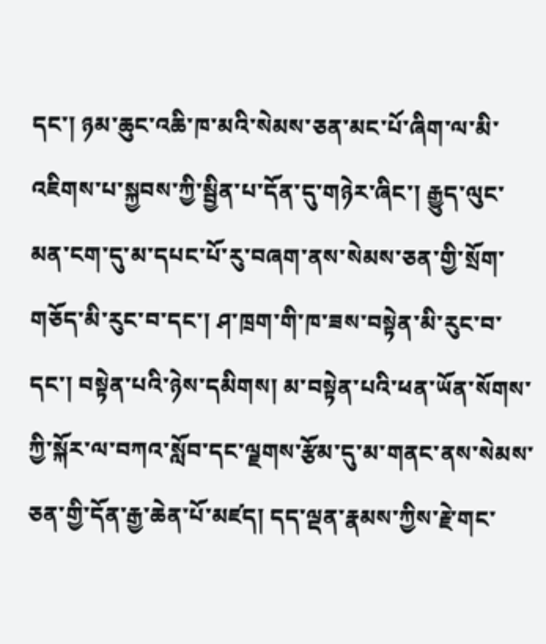དང་། ཉམ་ཆུང་འཆི་ཁ་མའི་སེམས་ཅན་མང་པོ་ཞིག་ལ་མི་འཇིགས་པ་སྐྱབས་ཀྱི་སྦྱིན་པ་དོན་དུ་གཉེར་ཞིང་། རྒྱུད་ལུང་མན་ངག་དུ་མ་དཔང་པོ་རུ་བཞག་ནས་སེམས་ཅན་གྱི་སྲོག་གཅོད་མི་རུང་བ་དང་། ཤ་ཁྲག་གི་ཁ་ཟས་བསྟེན་མི་རུང་བ་དང་། བསྟེན་པའི་ཉེས་དམིགས། མ་བསྟེན་པའི་ཕན་ཡོན་སོགས་ཀྱི་སྐོར་ལ་བཀའ་སློབ་དང་ལྗགས་རྩོམ་དུ་མ་གནང་ནས་སེམས་ཅན་གྱི་དོན་རྒྱ་ཆེན་པོ་མཛད། དད་ལྡན་རྣམས་ཀྱིས་རྗེ་གང་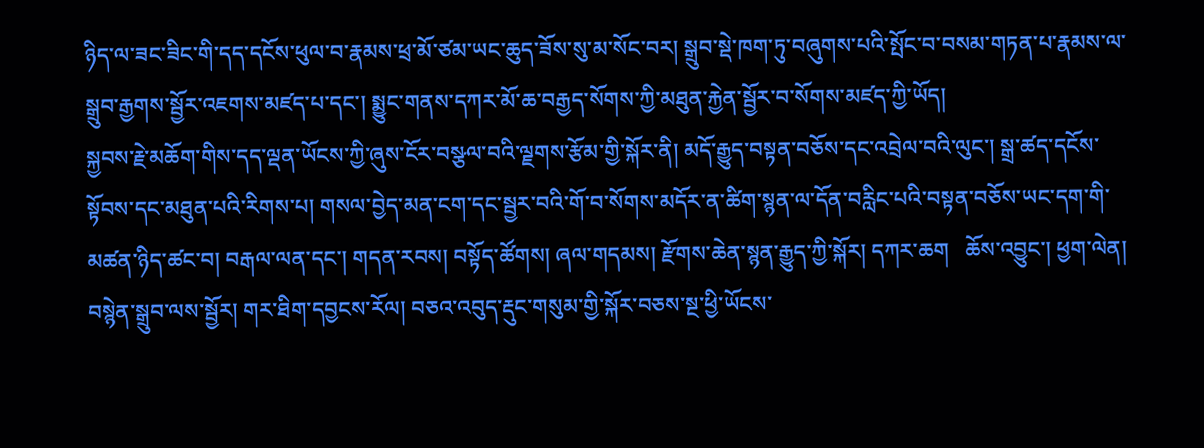ཉིད་ལ་ཟང་ཟིང་གི་དད་དངོས་ཕུལ་བ་རྣམས་ཕྲ་མོ་ཙམ་ཡང་ཆུད་ཟོས་སུ་མ་སོང་བར། སྒྲུབ་སྡེ་ཁག་ཏུ་བཞུགས་པའི་སྤོང་བ་བསམ་གཏན་པ་རྣམས་ལ་སྒྲུབ་རྒྱགས་སྦྱོར་འཇགས་མཛད་པ་དང་། སྨྱུང་གནས་དཀར་མོ་ཆ་བརྒྱད་སོགས་ཀྱི་མཐུན་རྐྱེན་སྦྱོར་བ་སོགས་མཛད་ཀྱི་ཡོད།
སྐྱབས་རྗེ་མཆོག་གིས་དད་ལྡན་ཡོངས་ཀྱི་ཞུས་ངོར་བསྩལ་བའི་ལྗགས་རྩོམ་གྱི་སྐོར་ནི། མདོ་རྒྱུད་བསྟན་བཅོས་དང་འབྲེལ་བའི་ལུང་། སྒྲ་ཚད་དངོས་སྟོབས་དང་མཐུན་པའི་རིགས་པ། གསལ་བྱེད་མན་ངག་དང་སྦྱར་བའི་གོ་བ་སོགས་མདོར་ན་ཚིག་སྙན་ལ་དོན་བརླིང་པའི་བསྟན་བཅོས་ཡང་དག་གི་མཚན་ཉིད་ཚང་བ། བརྒལ་ལན་དང་། གདན་རབས། བསྟོད་ཚོགས། ཞལ་གདམས། རྫོགས་ཆེན་སྙན་རྒྱུད་ཀྱི་སྐོར། དཀར་ཆག   ཆོས་འབྱུང་། ཕྱག་ལེན། བསྙེན་སྒྲུབ་ལས་སྦྱོར། གར་ཐིག་དབྱངས་རོལ། བཅའ་འབུད་རྡུང་གསུམ་གྱི་སྐོར་བཅས་སྔ་ཕྱི་ཡོངས་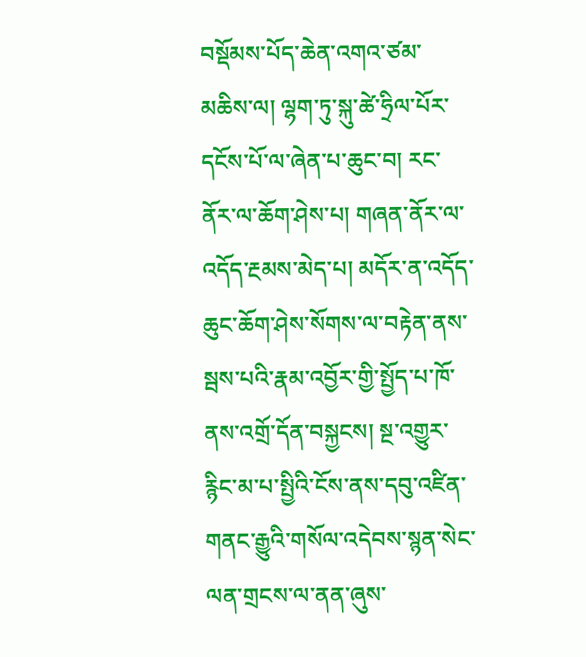བསྡོམས་པོད་ཆེན་འགའ་ཙམ་མཆིས་ལ། ལྷག་ཏུ་སྐུ་ཚེ་ཧྲིལ་པོར་དངོས་པོ་ལ་ཞེན་པ་ཆུང་བ། རང་ནོར་ལ་ཆོག་ཤེས་པ། གཞན་ནོར་ལ་འདོད་རྔམས་མེད་པ། མདོར་ན་འདོད་ཆུང་ཆོག་ཤེས་སོགས་ལ་བརྟེན་ནས་སྦས་པའི་རྣམ་འབྱོར་གྱི་སྤྱོད་པ་ཁོ་ནས་འགྲོ་དོན་བསྐྱངས། སྔ་འགྱུར་རྙིང་མ་པ་སྤྱིའི་ངོས་ནས་དབུ་འཛིན་གནང་རྒྱུའི་གསོལ་འདེབས་སྙན་སེང་ལན་གྲངས་ལ་ནན་ཞུས་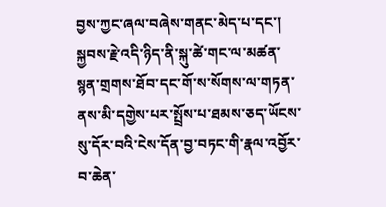བྱས་ཀྱང་ཞལ་བཞེས་གནང་མེད་པ་དང་། སྐྱབས་རྗེ་འདི་ཉིད་ནི་སྐུ་ཚེ་གང་ལ་མཚན་སྙན་གྲགས་ཐོབ་དང་གོ་ས་སོགས་ལ་གཏན་ནས་མི་དགྱེས་པར་སྤྲོས་པ་ཐམས་ཅད་ཡོངས་སུ་དོར་བའི་ངེས་དོན་བྱ་བཏང་གི་རྣལ་འབྱོར་བ་ཆེན་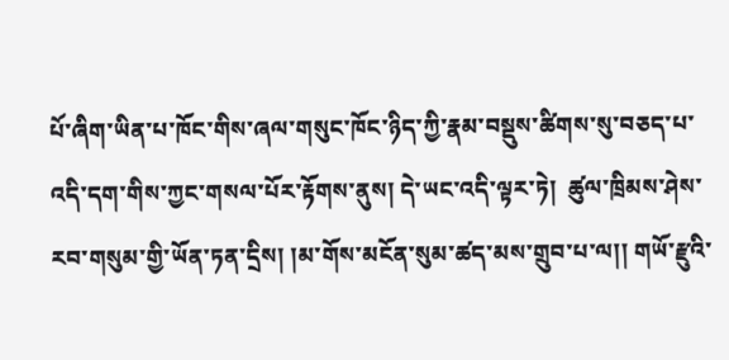པོ་ཞིག་ཡིན་པ་ཁོང་གིས་ཞལ་གསུང་ཁོང་ཉིད་ཀྱི་རྣམ་བསྡུས་ཚིགས་སུ་བཅད་པ་འདི་དག་གིས་ཀྱང་གསལ་པོར་རྟོགས་ནུས། དེ་ཡང་འདི་ལྟར་ཏེ།  ཚུལ་ཁྲིམས་ཤེས་རབ་གསུམ་གྱི་ཡོན་ཏན་དྲིས། །མ་གོས་མངོན་སུམ་ཚད་མས་གྲུབ་པ་ལ།། གཡོ་རྫུའི་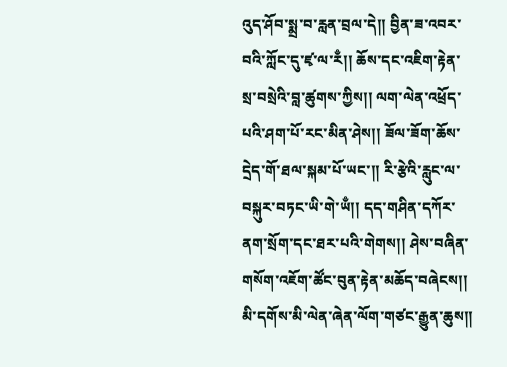འུད་ཤོབ་སྨྲ་བ་རླན་བྲལ་དེ།། བྱིན་ཟ་འབར་བའི་ཀློང་དུ་ཛྭ་ལ་རྃ།། ཆོས་དང་འཇིག་རྟེན་སྲ་བསྲེའི་བླ་ཚུགས་ཀྱིས།། ལག་ལེན་འཕྲོད་པའི་ཤག་པོ་རང་མིན་ཤེས།། ཟོལ་ཟོག་ཆོས་དྲེད་གོ་ཐལ་སྐམ་པོ་ཡང་།། རི་རྩེའི་རླུང་ལ་བསྐུར་བཏང་ཡི་གེ་ཡྃ།། དད་གཤིན་དཀོར་ནག་སྲོག་དང་ཐར་པའི་གེགས།། ཤེས་བཞིན་གསོག་འཇོག་ཚོང་བུན་རྟེན་མཆོད་བཞེངས།། མི་དགོས་མི་ལེན་ཞེན་ལོག་གཙང་རྒྱུན་ཆུས།།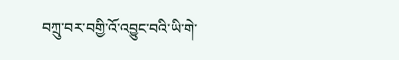བཀྲུ་བར་བགྱི་འོ་འབྱུང་བའི་ཡི་གེ་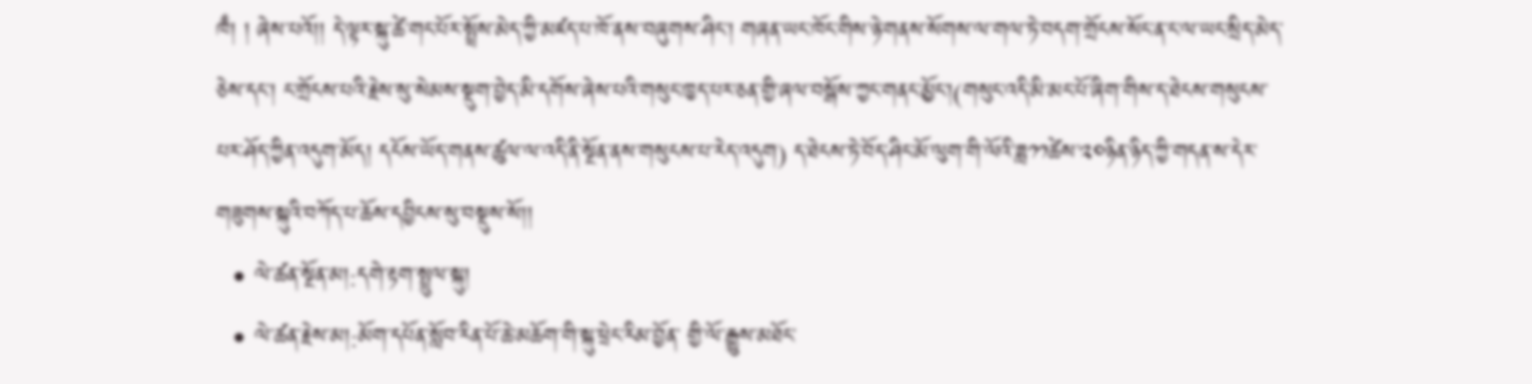ཁྃ། ། ཞེས་པའོ།། དེ་ལྟར་སྐུ་ཚེ་གང་པོར་སྤྲོས་མེད་ཀྱི་མཛད་པ་ཁོ་ནས་བཞུགས་ཤིང་། གཞན་ཡང་ཁོང་གིས་ཉེ་གནས་སོགས་ལ་གལ་ཏེ་བདག་གྲོངས་སོང་ན་ང་ལ་ཡང་སྲིད་མེད་ཅེས་དང་། ང་གྲོངས་པའི་རྗེས་སུ་སེམས་སྡུག་བྱེད་མི་དགོས་ཞེས་པའི་གསུང་ཁྱད་པར་ཅན་གྱི་ཞལ་བསྒོས་ཀྱང་གནང་མྱོང་།(གསུང་འདི་མི་མང་པོ་ཞིག་གིས་ད་ཐེངས་གསུངས་པར་ཤོད་ཀྱིན་འདུག་མོད། དངོས་ཡོད་གནས་ཚུལ་ལ་འདི་ནི་སྔོན་ནས་གསུངས་པ་རེད་འདུག) ད་ཐེངས་ཏེ་བོད་ཤིང་མོ་ལུག་གི་ལོའི་ཟླ༡༡ཚེས་༢༠ཉིན་ཉིད་ཀྱི་གདན་ས་དེར་གཟུགས་སྐུའི་བཀོད་པ་ཆོས་དབྱིངས་སུ་བསྡུས་སོ།།
  • ལེ་ཚན་སྔོན་མ།:དགེ་རྟག་སྤྲུལ་སྐུ།
  • ལེ་ཚན་རྗེས་མ།:མོག་དཔོན་སློབ་རིན་པོ་ཆེ་མཆོག་གི་སྐུ་ཕྲེང་རིམ་བྱོན་ གྱི་ལོ་རྒྱུས་མཐོང་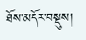ཐོས་མདོར་བསྡུས།